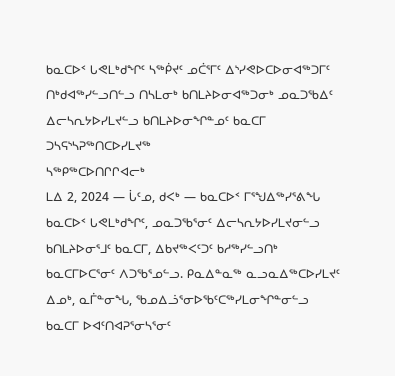ᑲᓇᑕᐅᑉ ᒐᕙᒪᒃᑯᖏᑦ ᓴᖅᑮᔪᑦ ᓄᑖᕐᒥᑦ ᐃᔅᓯᕙᐅᑕᐅᓂᐊᖅᑐᒥᑦ ᑎᒃᑯᐊᖅᓯᓪᓗᑎᓪᓗ ᑎᓴᒪᓂᒃ ᑲᑎᒪᔨᐅᓂᐊᖅᑐᓂᒃ ᓄᓇᑐᖃᐃᑦ ᐃᓕᓴᕆᔭᐅᓯᒪᔪᓪᓗ ᑲᑎᒪᔨᐅᓂᖏᓐᓄᑦ ᑲᓇᑕᒥ
ᑐᓴᕋᔅᓴᕈᖅᑎᑕᐅᓯᒪᔪᖅ
ᓴᖅᑭᖅᑕᐅᑎᒋᒋᐊᓕᒃ
ᒪᐃ 2, 2024 — ᒑᑦᓄ, ᑯᐸᒃ — ᑲᓇᑕᐅᑉ ᒥᕐᖑᐃᖅᓯᕐᕕᖓ
ᑲᓇᑕᐅᑉ ᒐᕙᒪᒃᑯᖏᑦ, ᓄᓇᑐᖃᕐᓂᑦ ᐃᓕᓴᕆᔭᐅᓯᒪᔪᓂᓪᓗ ᑲᑎᒪᔨᐅᓂᕐᒧᑦ ᑲᓇᑕᒥ, ᐃᑲᔪᖅᐸᑦᑐᑦ ᑲᓱᖅᓯᓪᓗᑎᒃ ᑲᓇᑕᒥᐅᑕᕐᓂᑦ ᐱᑐᖃᕐᓄᓪᓗ. ᑭᓇᐃᓐᓇᖅ ᓇᓗᓇᐃᖅᑕᐅᓯᒪᔪᑦ ᐃᓄᒃ, ᓇᒦᓐᓂᖓ, ᖃᓄᐃᓘᕐᓂᐅᖃᑦᑕᖅᓯᒪᓂᖏᓐᓂᓪᓗ ᑲᓇᑕᒥ ᐅᐊᑦᑎᐊᕈᕐᓂᓴᕐᓂᑦ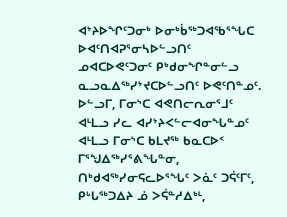ᐊᔾᔨᐅᖏᑦᑐᓂᒃ ᐅᓂᒃᑳᖅᑐᐊᖃᕐᖓᑕ ᐅᐊᑦᑎᐊᕈᕐᓂᓴᐅᓪᓗᑎᑦ ᓄᐊᑕᐅᕙᑦᑐᓂᑦ ᑭᒃᑯᓂᖏᓐᓂᓪᓗ ᓇᓗᓇᐃᖅᓯᔾᔪᑕᐅᓪᓗᑎᑦ ᐅᕙᑦᑎᓐᓄᑦ.
ᐅᓪᓗᒥ, ᒥᓂᔅᑕ ᐊᕙᑎᓕᕆᓂᕐᒧᑦ ᐊᒻᒪᓗ ᓯᓚ ᐊᓯᔾᔨᐸᓪᓕᐊᓂᖓᓐᓄᑦ ᐊᒻᒪᓗ ᒥᓂᔅᑕ ᑲᒪᔪᖅ ᑲᓇᑕᐅᑉ ᒥᕐᖑᐃᖅᓯᕐᕕᖓᓐᓂ, ᑎᒃᑯᐊᖅᓯᓂᕋᓚᐅᕐᖓᑦ ᐳᓈᑦ ᑐᕌᑦᒥᑦ, ᑭᒡᒐᖅᑐᐃᔨ ᓅ ᐳᕌᓐᓱᐃᒃᒻ,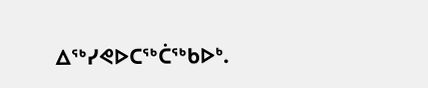ᐃᖅᓯᕙᐅᑕᖅᑖᖅᑲᐅᒃ.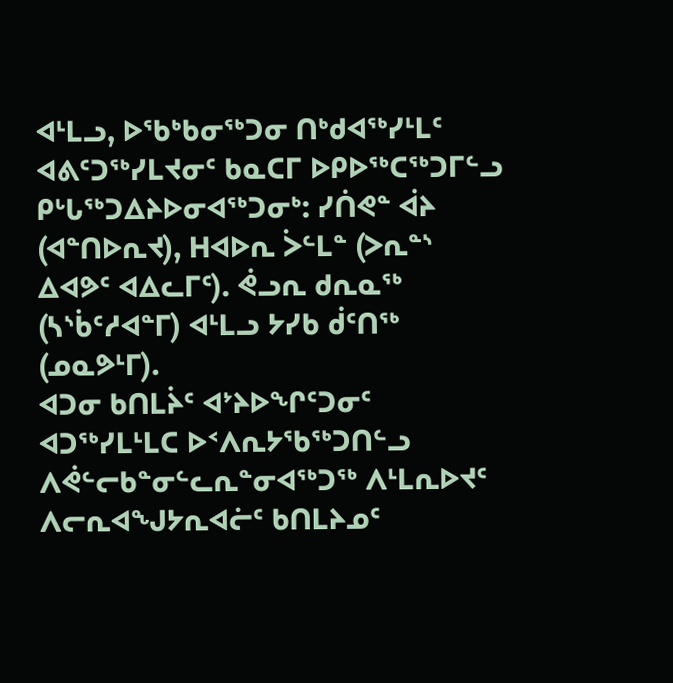ᐊᒻᒪᓗ, ᐅᖃᒃᑲᓂᖅᑐᓂ ᑎᒃᑯᐊᖅᓯᒻᒪᑦ ᐊᕕᑦᑐᖅᓯᒪᔪᓂᑦ ᑲᓇᑕᒥ ᐅᑭᐅᖅᑕᖅᑐᒥᓪᓗ ᑭᒡᒐᖅᑐᐃᔨᐅᓂᐊᖅᑐᓂᒃ: ᓯᑏᕙᓐ ᐋᔨ (ᐊᓐᑎᐅᕆᔪ), ᕼᐊᐅᕆ ᐴᓪᒪᓐ (ᐳᕆᓐᔅ ᐃᐊᕗᑦ ᐊᐃᓚᒥᑦ). ᕚᓗᕆ ᑯᕆᓇᖅ (ᓴᔅᑳᑦᓱᐊᓐᒥ) ᐊᒻᒪᓗ ᔭᓯᑲ ᑰᑦᑎᖅ (ᓄᓇᕗᒻᒥ).
ᐊᑐᓂ ᑲᑎᒪᔩᑦ ᐊᔾᔨᐅᖏᑦᑐᓂᑦ ᐊᑐᖅᓯᒪᒻᒪᑕ ᐅᑉᐱᕆᔭᖃᖅᑐᑎᓪᓗ ᐱᕚᓪᓕᑲᓐᓂᓪᓚᕆᓐᓂᐊᖅᑐᖅ ᐱᒻᒪᕆᐅᔪᑦ ᐱᓕᕆᐊᖑᔭᕆᐊᓖᑦ ᑲᑎᒪᔨᓄᑦ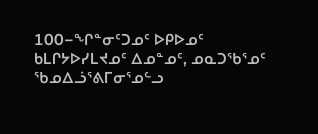100−ᖏᓐᓂᑦᑐᓄᑦ ᐅᑭᐅᓄᑦ ᑲᒪᒋᔭᐅᓯᒪᔪᓄᑦ ᐃᓄᓐᓄᑦ, ᓄᓇᑐᖃᕐᓄᑦ ᖃᓄᐃᓘᕐᕕᒥᓂᕐᓄᓪᓗ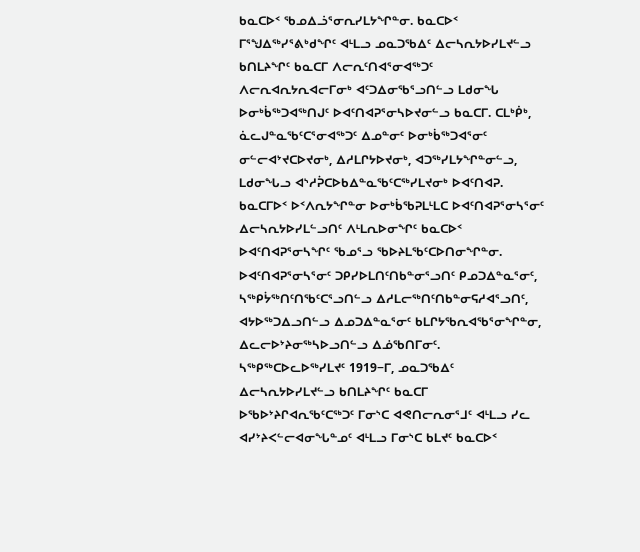ᑲᓇᑕᐅᑉ ᖃᓄᐃᓘᕐᓂᕆᓯᒪᔭᖏᓐᓂ. ᑲᓇᑕᐅᑉ ᒥᕐᖑᐃᖅᓯᕐᕕᒃᑯᖏᑦ ᐊᒻᒪᓗ ᓄᓇᑐᖃᐃᑦ ᐃᓕᓴᕆᔭᐅᓯᒪᔪᓪᓗ ᑲᑎᒪᔨᖏᑦ ᑲᓇᑕᒥ ᐱᓕᕆᑦᑎᐊᕐᓂᐊᖅᑐᑦ ᐱᓕᕆᐊᕆᔭᕆᐊᓕᒥᓂᒃ ᐊᑦᑐᐃᓂᖃᕐᓗᑎᓪᓗ ᒪᑯᓂᖓ ᐅᓂᒃᑳᖅᑐᐊᖅᑎᒍᑦ ᐅᐊᑦᑎᐊᕈᕐᓂᓴᐅᔪᓂᓪᓗ ᑲᓇᑕᒥ. ᑕᒪᒃᑮᒃ, ᓈᓚᒍᓐᓇᖃᑦᑕᕐᓂᐊᖅᑐᑦ ᐃᓄᓐᓂᑦ ᐅᓂᒃᑳᖅᑐᐊᕐᓂᑦ ᓂᓪᓕᐊᔾᔪᑕᐅᔪᓂᒃ, ᐃᓱᒪᒋᔭᐅᔪᓂᒃ, ᐊᑐᖅᓯᒪᔭᖏᓐᓂᓪᓗ, ᒪᑯᓂᖓᓗ ᐊᔅᓱᕉᑕᐅᑲᐃᓐᓇᖃᑦᑕᖅᓯᒪᔪᓂᒃ ᐅᐊᑦᑎᐊᕈ.
ᑲᓇᑕᒥᐅᑉ ᐅᑉᐱᕆᔭᖏᓐᓂ ᐅᓂᒃᑳᖃᕈᒪᒻᒪᑕ ᐅᐊᑦᑎᐊᕈᕐᓂᓴᕐᓂᑦ ᐃᓕᓴᕆᔭᐅᓯᒪᓪᓗᑎᑦ ᐱᒻᒪᕆᐅᓂᖏᑦ ᑲᓇᑕᐅᑉ ᐅᐊᑦᑎᐊᕈᕐᓂᓴᖏᑦ ᖃᓄᕐᓗ ᖃᐅᔨᒪᖃᑦᑕᐅᑎᓂᖏᓐᓂ. ᐅᐊᑦᑎᐊᕈᕐᓂᓴᕐᓂᑦ ᑐᑭᓯᐅᒪᑎᑦᑎᑲᓐᓂᕐᓗᑎᑦ ᑭᓄᑐᐃᓐᓇᕐᓂᑦ, ᓴᖅᑭᔮᖅᑎᑦᑎᖃᑦᑕᕐᓗᑎᓪᓗ ᐃᓱᒪᓕᖅᑎᑦᑎᑲᓐᓂᕋᓱᐊᕐᓗᑎᑦ, ᐊᔭᐅᖅᑐᐃᓗᑎᓪᓗ ᐃᓄᑐᐃᓐᓇᕐᓂᑦ ᑲᒪᒋᔭᖃᕆᐊᖃᕐᓂᖏᓐᓂ, ᐃᓚᓕᐅᔾᔨᓂᖅᓴᐅᓗᑎᓪᓗ ᐃᓅᖃᑎᒥᓂᑦ.
ᓴᖅᑭᖅᑕᐅᓚᐅᖅᓯᒪᔪᑦ 1919−ᒥ, ᓄᓇᑐᖃᐃᑦ ᐃᓕᓴᕆᔭᐅᓯᒪᔪᓪᓗ ᑲᑎᒪᔨᖏᑦ ᑲᓇᑕᒥ ᐅᖃᐅᔾᔨᒋᐊᕆᖃᑦᑕᖅᑐᑦ ᒥᓂᔅᑕ ᐊᕙᑎᓕᕆᓂᕐᒧᑦ ᐊᒻᒪᓗ ᓯᓚ ᐊᓯᔾᔨᐸᓪᓕᐊᓂᖓᓐᓄᑦ ᐊᒻᒪᓗ ᒥᓂᔅᑕ ᑲᒪᔪᑦ ᑲᓇᑕᐅᑉ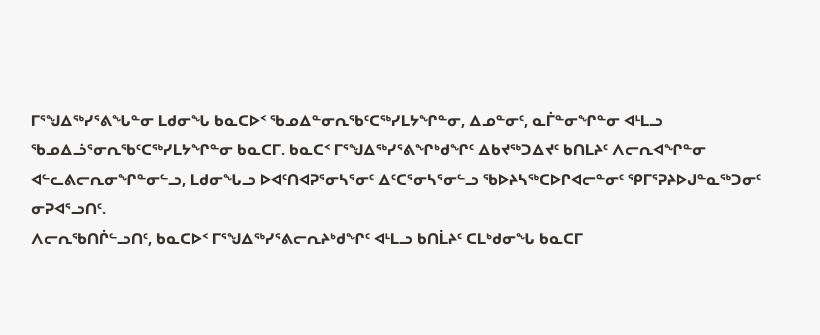ᒥᕐᖑᐃᖅᓯᕐᕕᖓᓐᓂ ᒪᑯᓂᖓ ᑲᓇᑕᐅᑉ ᖃᓄᐃᓐᓂᕆᖃᑦᑕᖅᓯᒪᔭᖏᓐᓂ, ᐃᓄᓐᓂᑦ, ᓇᒦᓐᓂᖏᓐᓂ ᐊᒻᒪᓗ ᖃᓄᐃᓘᕐᓂᕆᖃᑦᑕᖅᓯᒪᔭᖏᓐᓂ ᑲᓇᑕᒥ. ᑲᓇᑕᑉ ᒥᕐᖑᐃᖅᓯᕐᕕᖏᒃᑯᖏᑦ ᐃᑲᔪᖅᑐᐃᔪᑦ ᑲᑎᒪᔨᑦ ᐱᓕᕆᐊᖏᓐᓂ ᐊᓪᓚᕕᓕᕆᓂᖏᓐᓂᓪᓗ, ᒪᑯᓂᖓᓗ ᐅᐊᑦᑎᐊᕈᕐᓂᓴᕐᓂᑦ ᐃᑦᑕᕐᓂᓴᕐᓂᓪᓗ ᖃᐅᔨᓴᖅᑕᐅᒋᐊᓕᓐᓂᑦ ᕿᒥᕐᕈᔨᐅᒍᓐᓇᖅᑐᓂᑦ ᓂᕈᐊᕐᓗᑎᑦ.
ᐱᓕᕆᖃᑎᒌᓪᓗᑎᑦ, ᑲᓇᑕᐅᑉ ᒥᕐᖑᐃᖅᓯᕐᕕᓕᕆᔨᒃᑯᖏᑦ ᐊᒻᒪᓗ ᑲᑎᒫᔨᑦ ᑕᒪᒃᑯᓂᖓ ᑲᓇᑕᒥ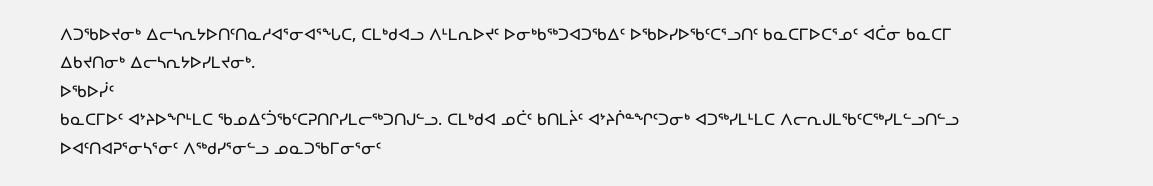ᐱᑐᖃᐅᔪᓂᒃ ᐃᓕᓴᕆᔭᐅᑎᑦᑎᓇᓱᐊᕐᓂᐊᕐᖓᑕ, ᑕᒪᒃᑯᐊᓗ ᐱᒻᒪᕆᐅᔪᑦ ᐅᓂᒃᑲᖅᑐᐊᑐᖃᐃᑦ ᐅᖃᐅᓯᐅᖃᑦᑕᕐᓗᑎᑦ ᑲᓇᑕᒥᐅᑕᕐᓄᑦ ᐊᑖᓂ ᑲᓇᑕᒥ ᐃᑲᔪᑎᓂᒃ ᐃᓕᓴᕆᔭᐅᓯᒪᔪᓂᒃ.
ᐅᖃᐅᓰᑦ
ᑲᓇᑕᒥᐅᑦ ᐊᔾᔨᐅᖏᒻᒪᑕ ᖃᓄᐃᑦᑑᖃᑦᑕᕈᑎᒋᓯᒪᓕᖅᑐᑎᒍᓪᓗ. ᑕᒪᒃᑯᐊ ᓄᑖᑦ ᑲᑎᒪᔩᑦ ᐊᔾᔨᒌᓐᖏᑦᑐᓂᒃ ᐊᑐᖅᓯᒪᒻᒪᑕ ᐱᓕᕆᒍᒪᖃᑦᑕᖅᓯᒪᓪᓗᑎᓪᓗ ᐅᐊᑦᑎᐊᕈᕐᓂᓴᕐᓂᑦ ᐱᖅᑯᓯᕐᓂᓪᓗ ᓄᓇᑐᖃᒥᓂᕐᓂᑦ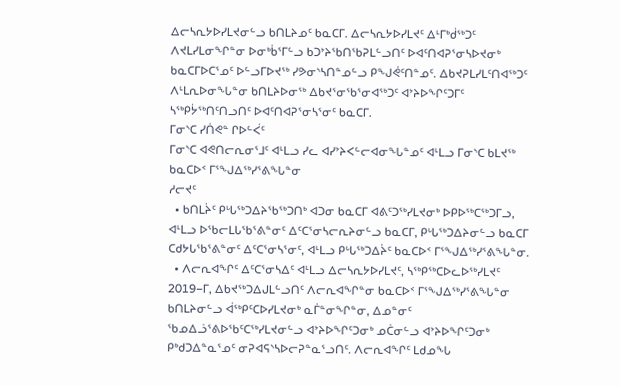ᐃᓕᓴᕆᔭᐅᓯᒪᔪᓂᓪᓗ ᑲᑎᒪᔨᓄᑦ ᑲᓇᑕᒥ. ᐃᓕᓴᕆᔭᐅᓯᒪᔪᑦ ᐃᒻᒥᒃᑰᖅᑐᑦ ᐱᔪᒪᓯᒪᓂᖏᓐᓂ ᐅᓂᒃᑳᕐᒥᓪᓗ ᑲᑐᔾᔨᖃᑎᖃᕈᒪᓪᓗᑎᑦ ᐅᐊᑦᑎᐊᕈᕐᓂᓴᐅᔪᓂᒃ ᑲᓇᑕᒥᐅᑕᕐᓄᑦ ᐅᓪᓗᒥᐅᔪᖅ ᓯᕗᓂᔅᓴᑎᓐᓄᓪᓗ ᑭᖑᕚᑦᑎᓐᓄᑦ. ᐃᑲᔪᕈᒪᓯᒪᑦᑎᐊᖅᑐᑦ ᐱᒻᒪᕆᐅᓂᖓᓐᓂ ᑲᑎᒪᔨᐅᓂᖅ ᐃᑲᔪᕐᓂᖃᕐᓂᐊᖅᑐᑦ ᐊᔾᔨᐅᖏᑦᑐᒥᑦ ᓴᖅᑭᔮᖅᑎᑦᑎᓗᑎᑦ ᐅᐊᑦᑎᐊᕈᕐᓂᓴᕐᓂᑦ ᑲᓇᑕᒥ.
ᒥᓂᔅᑕ ᓯᑏᕙᓐ ᒋᐅᓪᐹᑦ
ᒥᓂᔅᑕ ᐊᕙᑎᓕᕆᓂᕐᒧᑦ ᐊᒻᒪᓗ ᓯᓚ ᐊᓯᔾᔨᐸᓪᓕᐊᓂᖓᓐᓄᑦ ᐊᒻᒪᓗ ᒥᓂᔅᑕ ᑲᒪᔪᖅ ᑲᓇᑕᐅᑉ ᒥᕐᖑᐃᖅᓯᕐᕕᖓᓐᓂ
ᓱᓕᔪᑦ
  • ᑲᑎᒪᔩᑦ ᑭᒡᒐᖅᑐᐃᔨᖃᖅᑐᑎᒃ ᐊᑐᓂ ᑲᓇᑕᒥ ᐊᕕᑦᑐᖅᓯᒪᔪᓂᒃ ᐅᑭᐅᖅᑕᖅᑐᒥᓗ, ᐊᒻᒪᓗ ᐅᖃᓕᒪᒐᖃᕐᕕᓐᓂᑦ ᐃᑦᑕᕐᓂᓴᓕᕆᔨᓂᓪᓗ ᑲᓇᑕᒥ, ᑭᒡᒐᖅᑐᐃᔨᓂᓪᓗ ᑲᓇᑕᒥ ᑕᑯᔭᒐᖃᕐᕕᓐᓂᑦ ᐃᑦᑕᕐᓂᓴᕐᓂᑦ, ᐊᒻᒪᓗ ᑭᒡᒐᖅᑐᐃᔩᑦ ᑲᓇᑕᐅᑉ ᒥᕐᖑᐃᖅᓯᕐᕕᖓᓐᓂ.
  • ᐱᓕᕆᐊᖏᑦ ᐃᑦᑕᕐᓂᓴᐃᑦ ᐊᒻᒪᓗ ᐃᓕᓴᕆᔭᐅᓯᒪᔪᑦ, ᓴᖅᑭᖅᑕᐅᓚᐅᖅᓯᒪᔪᑦ 2019−ᒥ, ᐃᑲᔪᖅᑐᐃᒍᒪᓪᓗᑎᑦ ᐱᓕᕆᐊᖏᓐᓂ ᑲᓇᑕᐅᑉ ᒥᕐᖑᐃᖅᓯᕐᕕᖓᓐᓂ ᑲᑎᒪᔨᓂᓪᓗ ᐋᖅᑭᑦᑕᐅᓯᒪᔪᓂᒃ ᓇᒦᓐᓂᖏᓐᓂ, ᐃᓄᓐᓂᑦ ᖃᓄᐃᓘᕐᕕᐅᖃᑦᑕᖅᓯᒪᔪᓂᓪᓗ ᐊᔾᔨᐅᖏᑦᑐᓂᒃ ᓄᑖᓂᓪᓗ ᐊᔾᔨᐅᖏᑦᑐᓂᒃ ᑭᒃᑯᑐᐃᓐᓇᕐᓄᑦ ᓂᕈᐊᕋᔅᓴᐅᓕᕈᓐᓇᕐᓗᑎᑦ. ᐱᓕᕆᐊᖏᑦ ᒪᑯᓄᖓ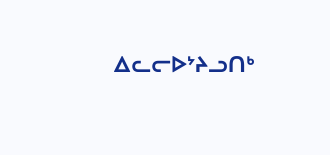ᐃᓚᓕᐅᔾᔨᓗᑎᒃ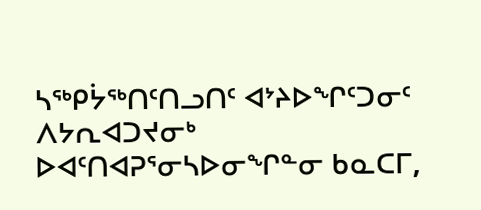ᓴᖅᑭᔮᖅᑎᑦᑎᓗᑎᑦ ᐊᔾᔨᐅᖏᑦᑐᓂᑦ ᐱᔭᕆᐊᑐᔪᓂᒃ ᐅᐊᑦᑎᐊᕈᕐᓂᓴᐅᓂᖏᓐᓂ ᑲᓇᑕᒥ,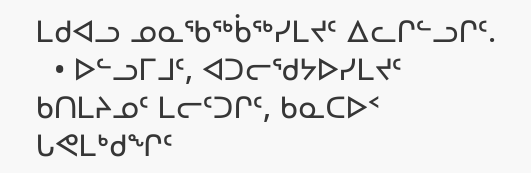ᒪᑯᐊᓗ ᓄᓇᖃᖅᑳᖅᓯᒪᔪᑦ ᐃᓚᒋᓪᓗᒋᑦ.
  • ᐅᓪᓗᒥᒧᑦ, ᐊᑐᓕᖁᔭᐅᓯᒪᔪᑦ ᑲᑎᒪᔨᓄᑦ ᒪᓕᑦᑐᒋᑦ, ᑲᓇᑕᐅᑉ ᒐᕙᒪᒃᑯᖏᑦ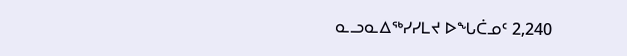ᓇᓗᓇᐃᖅᓯᓯᒪᔪ ᐅᖓᑖᓄᑦ 2,240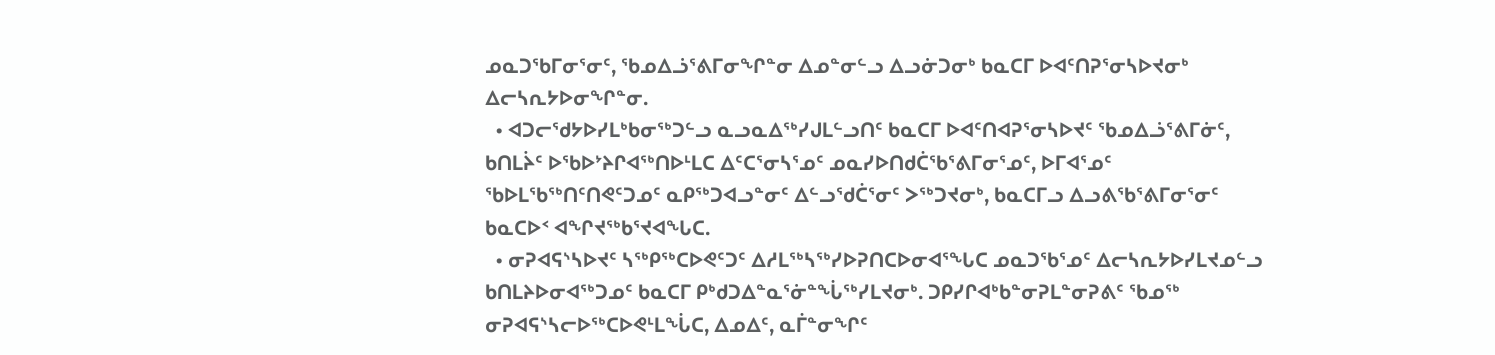ᓄᓇᑐᖃᒥᓂᕐᓂᑦ, ᖃᓄᐃᓘᕐᕕᒥᓂᖏᓐᓂ ᐃᓄᓐᓂᓪᓗ ᐃᓗᓃᑐᓂᒃ ᑲᓇᑕᒥ ᐅᐊᑦᑎᕈᕐᓂᓴᐅᔪᓂᒃ ᐃᓕᓴᕆᔭᐅᓂᖏᓐᓂ.
  • ᐊᑐᓕᖁᔭᐅᓯᒪᒃᑲᓂᖅᑐᓪᓗ ᓇᓗᓇᐃᖅᓯᒍᒪᓪᓗᑎᑦ ᑲᓇᑕᒥ ᐅᐊᑦᑎᐊᕈᕐᓂᓴᐅᔪᑦ ᖃᓄᐃᓘᕐᕕᒥᓃᑦ, ᑲᑎᒪᔩᑦ ᐅᖃᐅᔾᔨᒋᐊᖅᑎᐅᒻᒪᑕ ᐃᑦᑕᕐᓂᓴᕐᓄᑦ ᓄᓇᓯᐅᑎᑯᑖᖃᕐᕕᒥᓂᕐᓄᑦ, ᐅᒥᐊᕐᓄᑦ ᖃᐅᒪᖃᖅᑎᑦᑎᕙᑦᑐᓄᑦ ᓇᑭᖅᑐᐊᓗᓐᓂᑦ ᐃᓪᓗᖁᑖᕐᓂᑦ ᐳᖅᑐᔪᓂᒃ, ᑲᓇᑕᒥᓗ ᐃᓗᕕᖃᕐᕕᒥᓂᕐᓂᑦ ᑲᓇᑕᐅᑉ ᐊᖏᔪᖅᑲᕐᔪᐊᖓᑕ.
  • ᓂᕈᐊᕋᔅᓴᐅᔪᑦ ᓴᖅᑭᖅᑕᐅᕙᑦᑐᑦ ᐃᓱᒪᖅᓴᖅᓯᐅᕈᑎᑕᐅᓂᐊᕐᖓᑕ ᓄᓇᑐᖃᕐᓄᑦ ᐃᓕᓴᕆᔭᐅᓯᒪᔪᓄᓪᓗ ᑲᑎᒪᔨᐅᓂᐊᖅᑐᓄᑦ ᑲᓇᑕᒥ ᑭᒃᑯᑐᐃᓐᓇᕐᓃᓐᖔᖅᓯᒪᔪᓂᒃ. ᑐᑭᓯᒋᐊᒃᑲᓐᓂᕈᒪᓐᓂᕈᕕᑦ ᖃᓄᖅ ᓂᕈᐊᕋᔅᓴᓕᐅᖅᑕᐅᕙᒻᒪᖔᑕ, ᐃᓄᐃᑦ, ᓇᒦᓐᓂᖏᑦ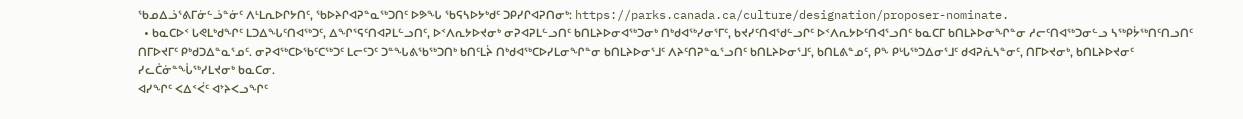ᖃᓄᐃᓘᕐᕕᒥᓃᓪᓘᓐᓃᑦ ᐱᒻᒪᕆᐅᒋᔭᑎᑦ, ᖃᐅᔨᒋᐊᕈᓐᓇᖅᑐᑎᑦ ᐅᕗᖓ ᖃᕋᓴᐅᔭᒃᑯᑦ ᑐᑭᓯᒋᐊᕈᑎᓂᒃ: https://parks.canada.ca/culture/designation/proposer-nominate.
  • ᑲᓇᑕᐅᑉ ᒐᕙᒪᒃᑯᖏᑦ ᒪᑐᐃᖓᑦᑎᐊᖅᑐᑦ, ᐃᖏᕐᕋᑦᑎᐊᕈᒪᓪᓗᑎᑦ, ᐅᑉᐱᕆᔭᐅᔪᓂᒃ ᓂᕈᐊᕈᒪᓪᓗᑎᑦ ᑲᑎᒪᔨᐅᓂᐊᖅᑐᓂᒃ ᑎᒃᑯᐊᖅᓯᓂᕐᒥᑦ, ᑲᔪᓯᑦᑎᐊᖁᓪᓗᒋᑦ ᐅᑉᐱᕆᔭᐅᑦᑎᐊᕐᓗᑎᑦ ᑲᓇᑕᒥ ᑲᑎᒪᔨᐅᓂᖏᓐᓂ ᓱᓕᑦᑎᐊᖅᑐᓂᓪᓗ ᓴᖅᑭᔮᖅᑎᑦᑎᓗᑎᑦ ᑎᒥᐅᔪᒥᑦ ᑭᒃᑯᑐᐃᓐᓇᕐᓄᑦ. ᓂᕈᐊᖅᑕᐅᖃᑦᑕᖅᑐᑦ ᒪᓕᑦᑐᑦ ᑐᓐᖓᕕᖃᖅᑐᑎᒃ ᑲᑎᑦᒪᔩ ᑎᒃᑯᐊᖅᑕᐅᓯᒪᓂᖏᓐᓂ ᑲᑎᒪᔨᐅᓂᕐᒧᑦ ᐱᔨᑦᑎᕈᓐᓇᕐᓗᑎᑦ ᑲᑎᒪᔨᐅᓂᕐᒧᑦ, ᑲᑎᒪᕕᓐᓄᑦ, ᑭᖕ ᑭᒡᒐᖅᑐᐃᓂᕐᒧᑦ ᑯᐊᕈᕇᓴᓐᓂᑦ, ᑎᒥᐅᔪᓂᒃ, ᑲᑎᒪᔨᐅᔪᓂᑦ ᓯᓚᑖᓃᓐᖔᖅᓯᒪᔪᓂᒃ ᑲᓇᑕᓂ.
ᐊᓯᖏᑦ ᐸᐃᑉᐹᑦ ᐊᔾᔨᐸᓗᖏᑦ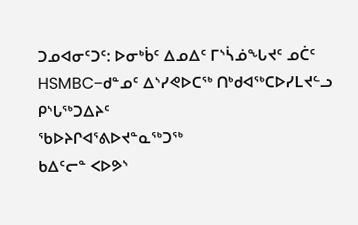ᑐᓄᐊᓂᑦᑐᑦ: ᐅᓂᒃᑳᑦ ᐃᓄᐃᑦ ᒥᔅᓵᓅᖓᔪᑦ ᓄᑖᑦ HSMBC−ᑯᓐᓄᑦ ᐃᔅᓯᕙᐅᑕᖅ ᑎᒃᑯᐊᖅᑕᐅᓯᒪᔪᓪᓗ ᑭᔅᒐᖅᑐᐃᔨᑦ
ᖃᐅᔨᒋᐊᕐᕕᐅᔪᓐᓇᖅᑐᖅ
ᑲᐃᑦᓕᓐ ᐸᐅᕗᔅ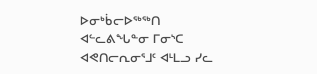ᐅᓂᒃᑳᓕᐅᖅᖅᑎ
ᐊᓪᓚᕕᖓᓐᓂ ᒥᓂᔅᑕ ᐊᕙᑎᓕᕆᓂᕐᒧᑦ ᐊᒻᒪᓗ ᓯᓚ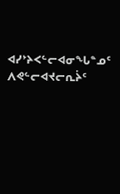ᐊᓯᔾᔨᐸᓪᓕᐊᓂᖓᓐᓄᑦ
ᐱᕙᓪᓕᐊᔪᓕᕆᔩᑦ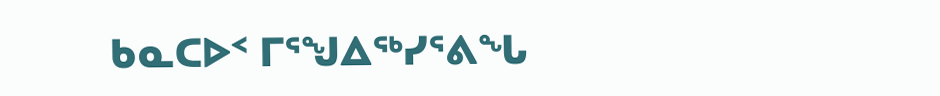ᑲᓇᑕᐅᑉ ᒥᕐᖑᐃᖅᓯᕐᕕᖓ